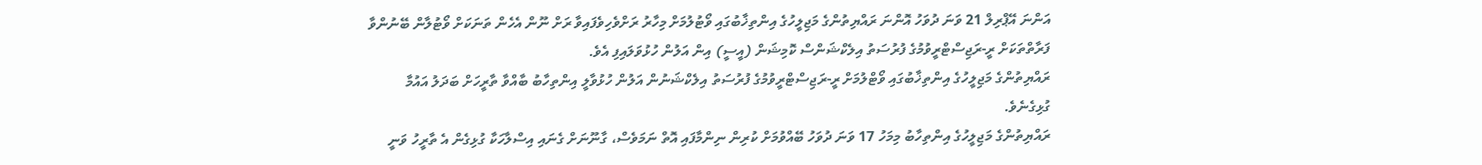އަންނަ އޭޕްރިލް 21 ވަނަ ދުވަހު އޮންނަ ރައްޔިތުންގެ މަޖިލީހުގެ އިންތިޚާބުގައި ވޯޓުލުމަށް މިހާރު ރަށްވެހިވެފައިވާ ރަށް ނޫން އެހެން ތަނަކަށް ވޯޓުލާން ބޭނުންވާ ފަރާތްތަކަށް ރީ-ރަޖިސްޓްރީވުމުގެ ފުރުސަތު އިލެކްޝަންސް ކޮމިޝަން (އީސީ) އިން އަލުން ހުޅުވަލައިފި އެވެ.
ރައްޔިތުންގެ މަޖިލީހުގެ އިންތިޚާބުގައި ވޯޓްލުމަށް ރީ-ރަޖިސްޓްރީވުމުގެ ފުރުސަތު އިލެކްޝަނުން އަލުން ހުޅުވާލީ އިންތިހާބު ބާއްވާ ތާރީހަށް ބަދަލު އައުމާ ގުޅިގެނެވެ.
ރައްޔިތުންގެ މަޖިލީހުގެ އިންތިހާބު މިމަހު 17 ވަނަ ދުވަހު ބޭއްވުމަށް ކުރިން ނިންމާފައި އޮތް ނަމަވެސް، ގާނޫނަށް ގެނައި އިސްލާހަކާ ގުޅިގެން އެ ތާރީހު ވަނީ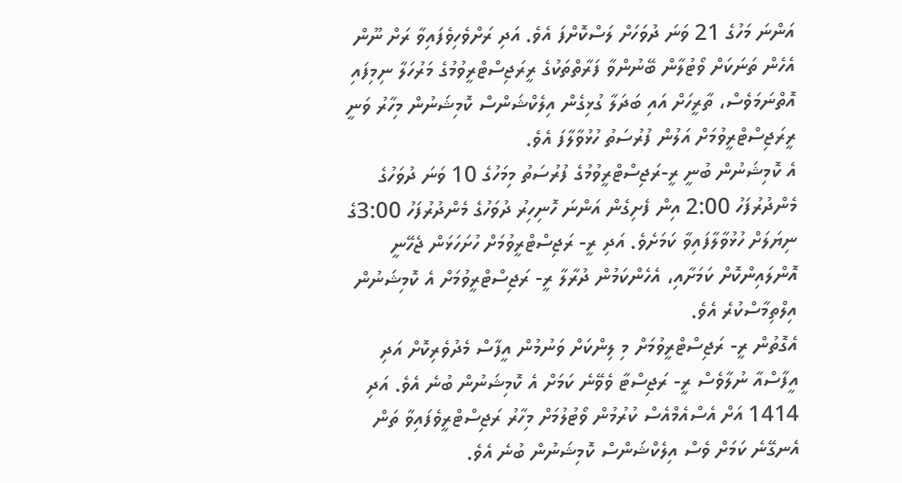އަންނަ މަހުގެ 21 ވަނަ ދުވަހަށް ލަސްކޮށްފަ އެވެ. އަދި ރަށްވެހިވެފައިވާ ރަށް ނޫން އެހެން ތަނަކަށް ވޯޓުލާން ބޭނުންވާ ފަރާތްތަކުގެ ރީރަޖިސްޓްރީވުމުގެ މަރުހަލާ ނިމިފައި އޮތްނަމަވެސް، ތާރީހަށް އައި ބަދަލާ ގުޅިގެން އިލެކްޝަންސް ކޮމިޝަނުން މިހާރު ވަނީ ރީރަޖިސްޓްރީވުމަށް އަލުން ފުރުސަތު ހުޅުވާލާފަ އެވެ.
އެ ކޮމިޝަނުން ބުނީ ރީ-ރަޖިސްޓްރީވުމުގެ ފުރުސަތު މިމަހުގެ 10 ވަނަ ދުވަހުގެ މެންދުރުފަހު 2:00 އިން ފެށިގެން އަންނަ ހޮނިހިރު ދުވަހުގެ މެންދުރުފަހު 3:00ގެ ނިޔަލަށް ހުޅުވާލާފައިވާ ކަމަށެވެ. އަދި ރީ- ރަޖިސްޓްރީވުމަށް ހުށަހަޅަން ޖެހޭނީ އޮންލައިންކޮށް ކަމަށާއި، އެހެންކަމުން ދުރާލާ ރީ- ރަޖިސްޓްރީވުމަށް އެ ކޮމިޝަނުން އިލްތިމާސްކުރެ އެވެ.
އެގޮތުން ރީ- ރަޖިސްޓްރީވުމަށް މި ލިންކަށް ވަނުމުން އީފާސް މެދުވެރިކޮށް އަދި އީފާސްއާ ނުލާވެސް ރީ- ރަޖިސްޓާ ވެވޭނެ ކަމަށް އެ ކޮމިޝަނުން ބުނެ އެވެ. އަދި 1414 އަށް އެސްއެމްއެސް ކުރުމުން ވޯޓުލުމަށް މިހާރު ރަޖިސްޓްރީވެފައިވާ ތަން އެނގޭނެ ކަމަށް ވެސް އިލެކްޝަންސް ކޮމިޝަނުން ބުނެ އެވެ.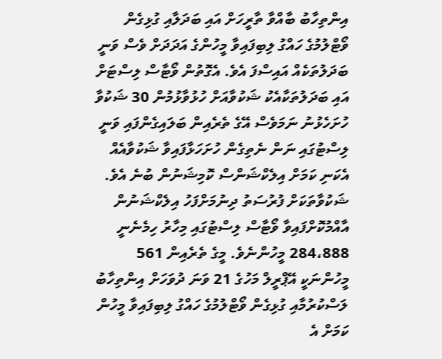އިންތިހާބު ބާއްވާ ތާރީހަށް އައި ބަދަލާއި ގުޅިގެން ވޯޓްލުމުގެ ހައްގު ލިބިފައިވާ މީހުންގެ އަދަދަށް ވެސް ވަނީ ބަދަލުތަކެއް އައިސްފަ އެވެ. އެގޮތުން ވޯޓާސް ލިސްޓަށް އައި ބަދަލުތަކާއެކު ޝަކުވާއަށް ހުޅުވާޅުމުން 30 ޝަކުވާ ހުށަހެޅުނު ނަމަވެސް އޭގެ ތެރެއިން ބަލައިގެންފައި ވަނީ ލިސްޓުގައި ނަން ނެތިގެން ހުށަހަޅާފައިވާ ޝަކުވާއެއް އެކަނި ކަމަށް އިލެކްޝަންސް ކޮމިޝަނުން ބުނެ އެވެ.
ޝަކުވާތަކަށް ފުރުސަތު ދިނުމަށްފަހު އިލެކްޝަނުން އާއްމުކޮށްފައިވާ ވޯޓާސް ލިސްޓުގައި މިހާރު ހިމެނެނީ 284،888 މީހުންނެވެ. މީގެ ތެރެއިން 561 މީހުންނަކީ އޭޕްރީލް މަހުގެ 21 ވަނަ ދުވަހަށް އިންތިހާބު ލަސްކުރުމާއި ގުޅިގެން ވޯޓްލުމުގެ ހައްގު ލިބިފައިވާ މީހުން ކަމަށް އެ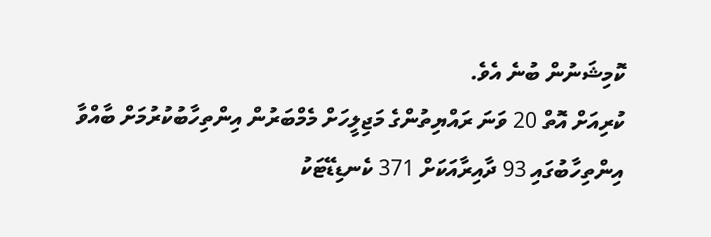ކޮމިޝަނުން ބުނެ އެވެ.
ކުރިއަށް އޮތް 20 ވަނަ ރައްޔިތުންގެ މަޖިލީހަށް މެމްބަރުން އިންތިހާބުކުރުމަށް ބާއްވާ އިންތިހާބުގައި 93 ދާއިރާއަކަށް 371 ކެނޑިޑޭޓަކު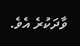ވާދަކުރެ އެވެ.